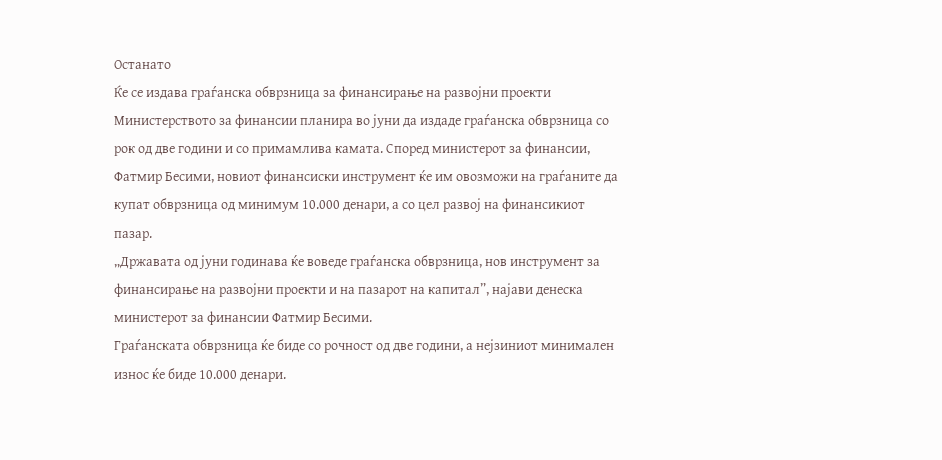Останато
Ќе се издава граѓанска обврзница за финансирање на развојни проекти
Министерството за финансии планира во јуни да издаде граѓанска обврзница со рок од две години и со примамлива камата. Според министерот за финансии, Фатмир Бесими, новиот финансиски инструмент ќе им овозможи на граѓаните да купат обврзница од минимум 10.000 денари, а со цел развој на финансикиот пазар.
„Државата од јуни годинава ќе воведе граѓанска обврзница, нов инструмент за финансирање на развојни проекти и на пазарот на капитал”, најави денеска министерот за финансии Фатмир Бесими.
Граѓанската обврзница ќе биде со рочност од две години, а нејзиниот минимален износ ќе биде 10.000 денари.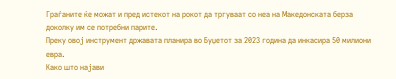Граѓаните ќе можат и пред истекот на рокот да тргуваат со неа на Македонската берза доколку им се потребни парите.
Преку овој инструмент државата планира во Буџетот за 2023 година да инкасира 50 милиони евра.
Како што најави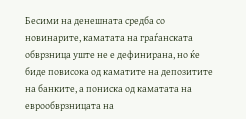Бесими на денешната средба со новинарите, каматата на граѓанската обврзница уште не е дефинирана, но ќе биде повисока од каматите на депозитите на банките, а пониска од каматата на еврообврзницата на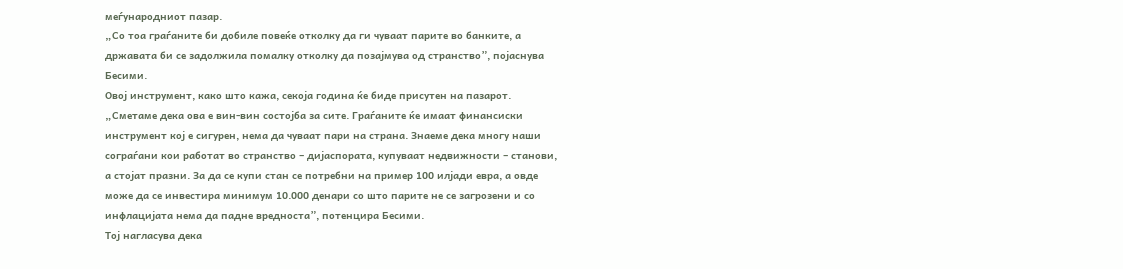меѓународниот пазар.
„Со тоа граѓаните би добиле повеќе отколку да ги чуваат парите во банките, а државата би се задолжила помалку отколку да позајмува од странство”, појаснува Бесими.
Овој инструмент, како што кажа, секоја година ќе биде присутен на пазарот.
„Сметаме дека ова е вин-вин состојба за сите. Граѓаните ќе имаат финансиски инструмент кој е сигурен, нема да чуваат пари на страна. Знаеме дека многу наши сограѓани кои работат во странство – дијаспората, купуваат недвижности – станови, а стојат празни. За да се купи стан се потребни на пример 100 илјади евра, а овде може да се инвестира минимум 10.000 денари со што парите не се загрозени и со инфлацијата нема да падне вредноста”, потенцира Бесими.
Тој нагласува дека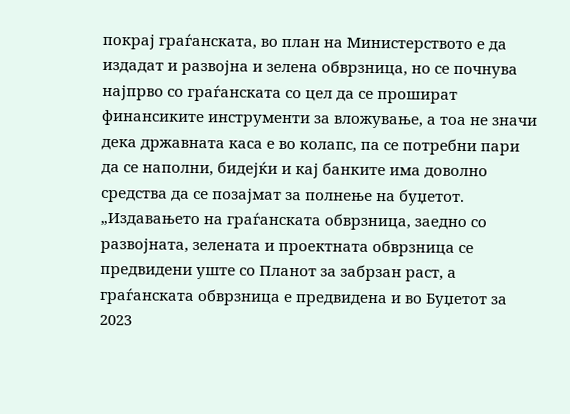покрај граѓанската, во план на Министерството е да издадат и развојна и зелена обврзница, но се почнува најпрво со граѓанската со цел да се прошират финансиките инструменти за вложување, а тоа не значи дека државната каса е во колапс, па се потребни пари да се наполни, бидејќи и кај банките има доволно средства да се позајмат за полнење на буџетот.
„Издавањето на граѓанската обврзница, заедно со развојната, зелената и проектната обврзница се предвидени уште со Планот за забрзан раст, а граѓанската обврзница е предвидена и во Буџетот за 2023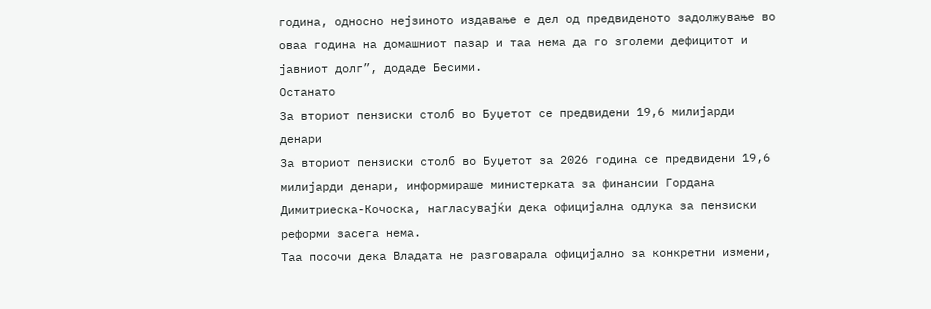година, односно нејзиното издавање е дел од предвиденото задолжување во оваа година на домашниот пазар и таа нема да го зголеми дефицитот и јавниот долг”, додаде Бесими.
Останато
За вториот пензиски столб во Буџетот се предвидени 19,6 милијарди денари
За вториот пензиски столб во Буџетот за 2026 година се предвидени 19,6 милијарди денари, информираше министерката за финансии Гордана Димитриеска-Кочоска, нагласувајќи дека официјална одлука за пензиски реформи засега нема.
Таа посочи дека Владата не разговарала официјално за конкретни измени,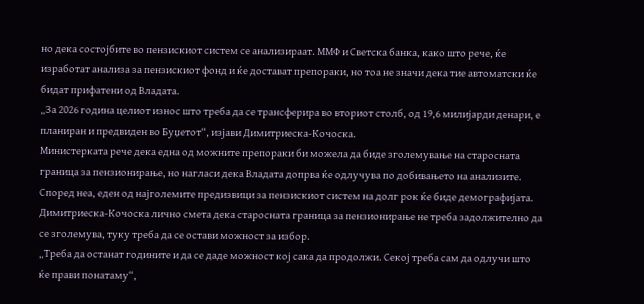но дека состојбите во пензискиот систем се анализираат. ММФ и Светска банка, како што рече, ќе изработат анализа за пензискиот фонд и ќе достават препораки, но тоа не значи дека тие автоматски ќе бидат прифатени од Владата.
„За 2026 година целиот износ што треба да се трансферира во вториот столб, од 19,6 милијарди денари, е планиран и предвиден во Буџетот“, изјави Димитриеска-Кочоска.
Министерката рече дека една од можните препораки би можела да биде зголемување на старосната граница за пензионирање, но нагласи дека Владата допрва ќе одлучува по добивањето на анализите. Според неа, еден од најголемите предизвици за пензискиот систем на долг рок ќе биде демографијата.
Димитриеска-Кочоска лично смета дека старосната граница за пензионирање не треба задолжително да се зголемува, туку треба да се остави можност за избор.
„Треба да останат годините и да се даде можност кој сака да продолжи. Секој треба сам да одлучи што ќе прави понатаму“,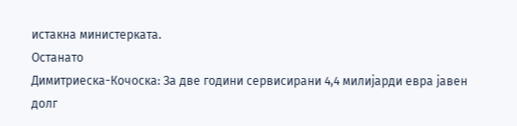истакна министерката.
Останато
Димитриеска-Кочоска: За две години сервисирани 4,4 милијарди евра јавен долг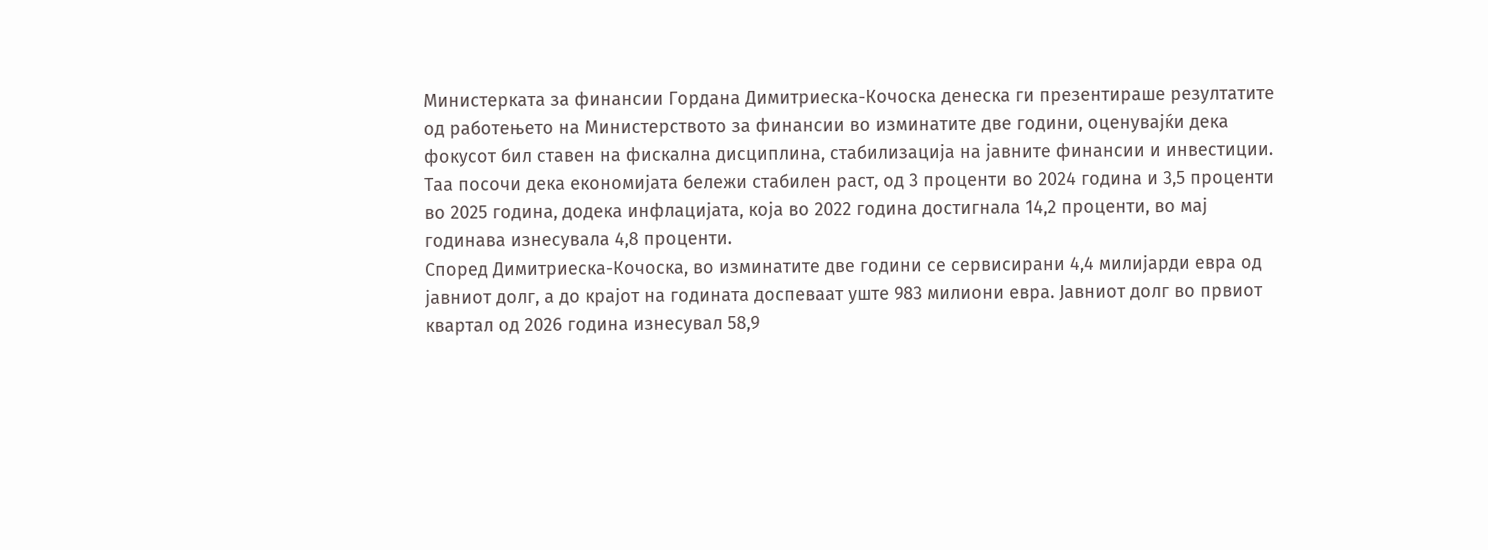Министерката за финансии Гордана Димитриеска-Кочоска денеска ги презентираше резултатите од работењето на Министерството за финансии во изминатите две години, оценувајќи дека фокусот бил ставен на фискална дисциплина, стабилизација на јавните финансии и инвестиции.
Таа посочи дека економијата бележи стабилен раст, од 3 проценти во 2024 година и 3,5 проценти во 2025 година, додека инфлацијата, која во 2022 година достигнала 14,2 проценти, во мај годинава изнесувала 4,8 проценти.
Според Димитриеска-Кочоска, во изминатите две години се сервисирани 4,4 милијарди евра од јавниот долг, а до крајот на годината доспеваат уште 983 милиони евра. Јавниот долг во првиот квартал од 2026 година изнесувал 58,9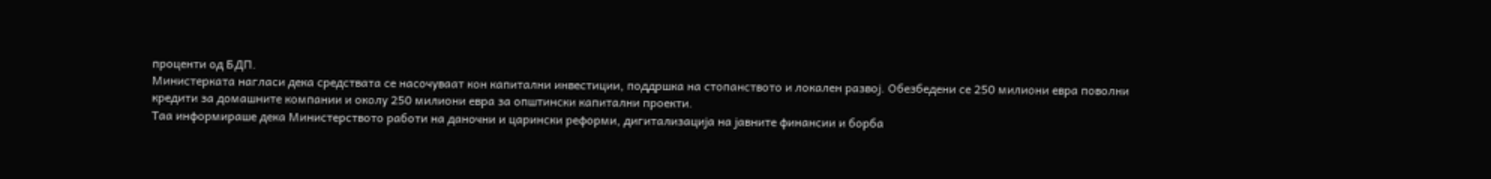проценти од БДП.
Министерката нагласи дека средствата се насочуваат кон капитални инвестиции, поддршка на стопанството и локален развој. Обезбедени се 250 милиони евра поволни кредити за домашните компании и околу 250 милиони евра за општински капитални проекти.
Таа информираше дека Министерството работи на даночни и царински реформи, дигитализација на јавните финансии и борба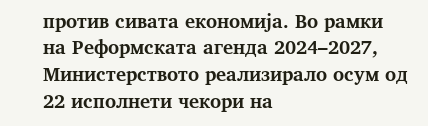против сивата економија. Во рамки на Реформската агенда 2024–2027, Министерството реализирало осум од 22 исполнети чекори на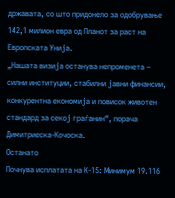државата, со што придонело за одобрување 142,1 милион евра од Планот за раст на Европската Унија.
„Нашата визија останува непроменета – силни институции, стабилни јавни финансии, конкурентна економија и повисок животен стандард за секој граѓанин“, порача Димитриеска-Кочоска.
Останато
Почнува исплатата на К-15: Минимум 19.116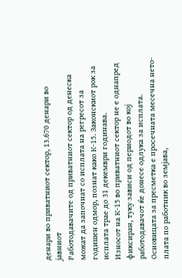денари во приватниот сектор, 13.670 денари во јавниот
Работодавачите од приватниот сектор од денеска можат да започнат со исплата на регресот за годишен одмор, познат како К-15. Законскиот рок за исплата трае до 31 декември годинава.
Износот на К-15 во приватниот сектор не е однапред фиксиран, туку зависи од периодот во кој работодавачот ќе донесе одлука за исплата. Основицата за пресметка е просечната месечна нето-плата по работник во земјава,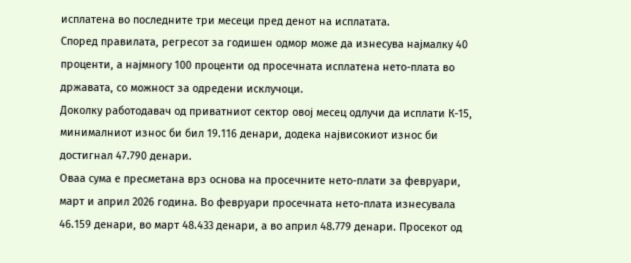исплатена во последните три месеци пред денот на исплатата.
Според правилата, регресот за годишен одмор може да изнесува најмалку 40 проценти, а најмногу 100 проценти од просечната исплатена нето-плата во државата, со можност за одредени исклучоци.
Доколку работодавач од приватниот сектор овој месец одлучи да исплати К-15, минималниот износ би бил 19.116 денари, додека највисокиот износ би достигнал 47.790 денари.
Оваа сума е пресметана врз основа на просечните нето-плати за февруари, март и април 2026 година. Во февруари просечната нето-плата изнесувала 46.159 денари, во март 48.433 денари, а во април 48.779 денари. Просекот од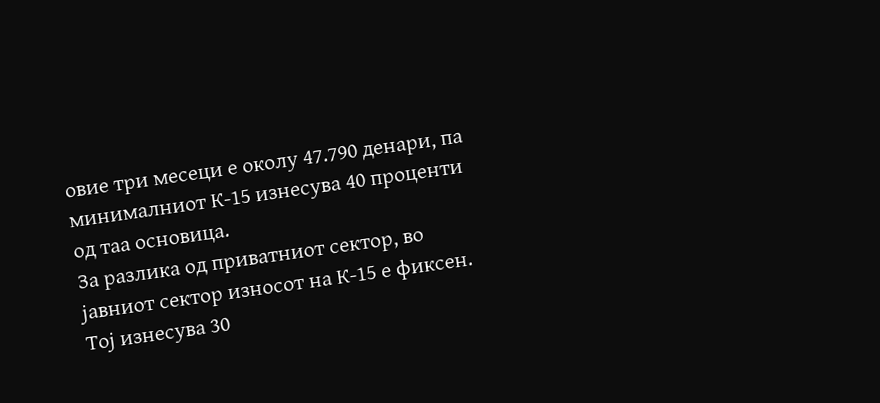овие три месеци е околу 47.790 денари, па минималниот К-15 изнесува 40 проценти од таа основица.
За разлика од приватниот сектор, во јавниот сектор износот на К-15 е фиксен. Тој изнесува 30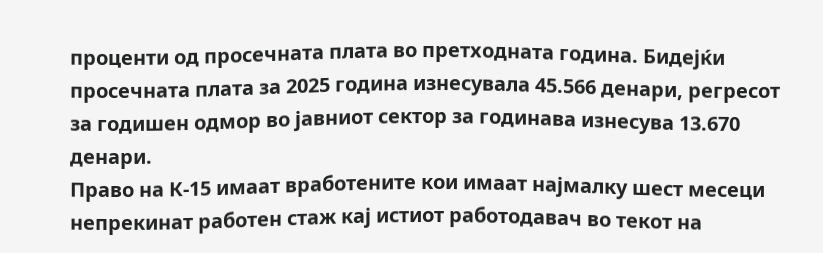проценти од просечната плата во претходната година. Бидејќи просечната плата за 2025 година изнесувала 45.566 денари, регресот за годишен одмор во јавниот сектор за годинава изнесува 13.670 денари.
Право на К-15 имаат вработените кои имаат најмалку шест месеци непрекинат работен стаж кај истиот работодавач во текот на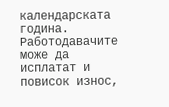календарската година.
Работодавачите може да исплатат и повисок износ,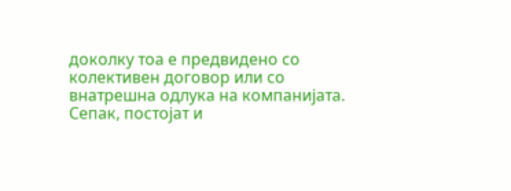доколку тоа е предвидено со колективен договор или со внатрешна одлука на компанијата.
Сепак, постојат и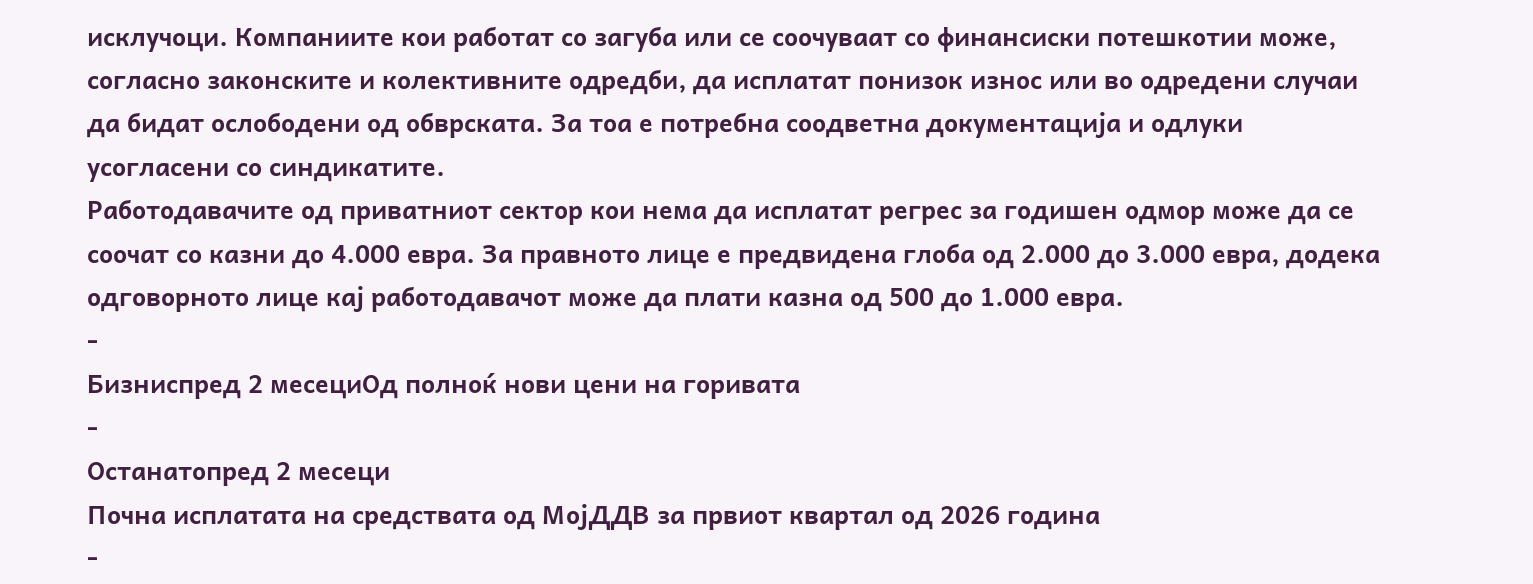исклучоци. Компаниите кои работат со загуба или се соочуваат со финансиски потешкотии може, согласно законските и колективните одредби, да исплатат понизок износ или во одредени случаи да бидат ослободени од обврската. За тоа е потребна соодветна документација и одлуки усогласени со синдикатите.
Работодавачите од приватниот сектор кои нема да исплатат регрес за годишен одмор може да се соочат со казни до 4.000 евра. За правното лице е предвидена глоба од 2.000 до 3.000 евра, додека одговорното лице кај работодавачот може да плати казна од 500 до 1.000 евра.
-
Бизниспред 2 месециОд полноќ нови цени на горивата
-
Останатопред 2 месеци
Почна исплатата на средствата од МојДДВ за првиот квартал од 2026 година
-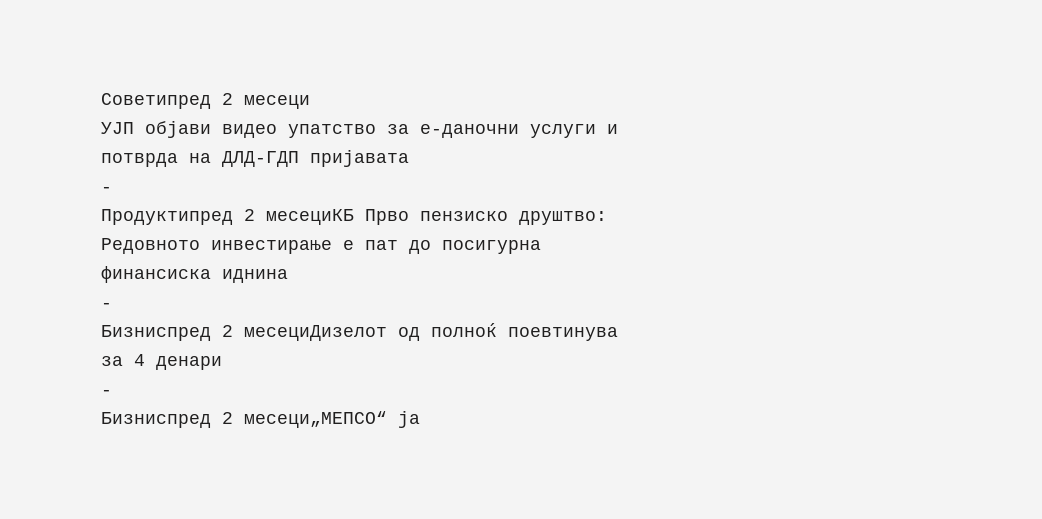Советипред 2 месеци
УЈП објави видео упатство за е-даночни услуги и потврда на ДЛД-ГДП пријавата
-
Продуктипред 2 месециКБ Прво пензиско друштво: Редовното инвестирање е пат до посигурна финансиска иднина
-
Бизниспред 2 месециДизелот од полноќ поевтинува за 4 денари
-
Бизниспред 2 месеци„МЕПСО“ ја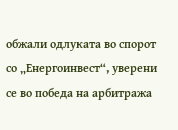обжали одлуката во спорот со „Енергоинвест“, уверени се во победа на арбитражa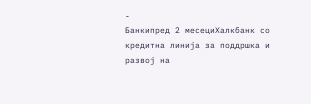-
Банкипред 2 месециХалкбанк со кредитна линија за поддршка и развој на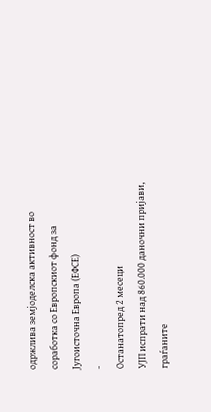одржлива земјоделска активност во соработка со Европскиот фонд за Југоисточна Европа (ЕФСЕ)
-
Останатопред 2 месеци
УЈП испрати над 860.000 даночни пријави, граѓаните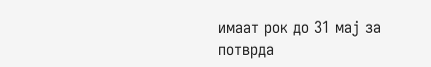имаат рок до 31 мај за потврда